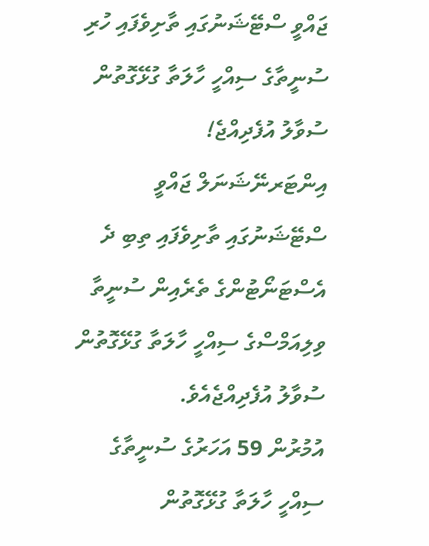ޖައްވީ ސްޓޭޝަނުގައި ތާށިވެފައި ހުރި ސުނީތާގެ ސިއްހީ ހާލަތާ ގުޅޭގޮތުން ސުވާލު އުފެދިއްޖެ!
އިންޓަރނޭޝަނަލް ޖައްވީ ސްޓޭޝަނުގައި ތާށިވެފައި ތިބި ދެ އެސްޓަނޯޓުންގެ ތެރެއިން ސުނީތާ ވިލިއަމްސްގެ ސިއްހީ ހާލަތާ ގުޅޭގޮތުން ސުވާލު އުފެދިއްޖެއެވެ.
އުމުރުން 59 އަހަރުގެ ސުނީތާގެ ސިއްހީ ހާލަތާ ގުޅޭގޮތުން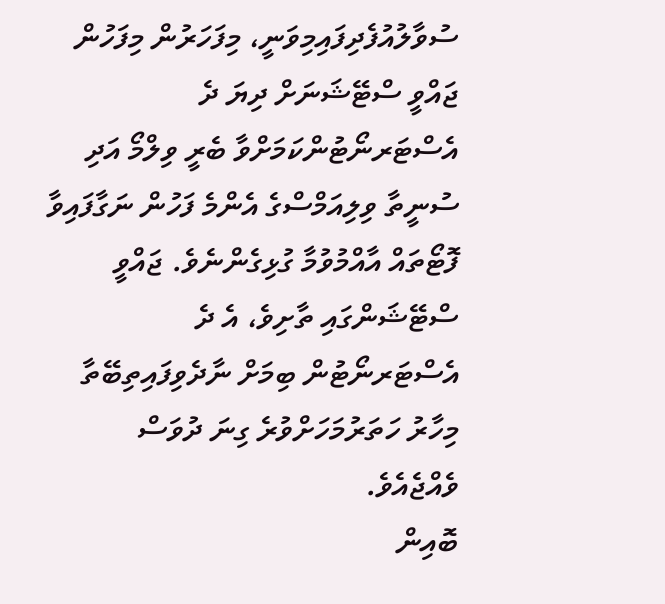ސުވާލުއުފެދިފައިމިވަނީ، މިފަހަރުން މިފަހުން ޖައްވީ ސްޓޭޝަނަށް ދިޔަ ދެ އެސްޓަރނޯޓުންކަމަށްވާ ބެރީ ވިލްމޯ އަދި ސުނީތާ ވިލިއަމްސްގެ އެންމެ ފަހުން ނަގާފައިވާ ފޮޓޯތައް އާއްމުވުމާ ގުޅިގެންނެވެ. ޖައްވީ ސްޓޭޝަންގައި ތާށިވެ، އެ ދެ އެސްޓަރނޯޓުން ބިމަށް ނާދެވިފައިތިބޭތާ މިހާރު ހަތަރުމަހަށްވުރެ ގިނަ ދުވަސް ވެއްޖެއެވެ.
ބޮއިން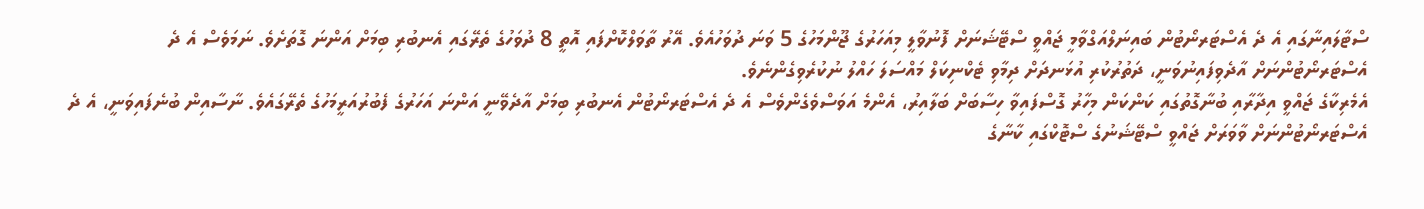ސްޓާލައިނާގައި އެ ދެ އެސްޓަރނޯޓުން ބައިނަލްއަގްވާމީ ޖައްވީ ސްޓޭޝަނަށް ފޮނުވާލީ މިއަހަރުގެ ޖޫންމަހުގެ 5 ވަނަ ދުވަހުއެވެ. އޭރު ތާވަލްކޮށްފައި އޮތީ 8 ދުވަހުގެ ތެރޭގައި އެނބުރި ބިމަށް އަންނަ ގޮތަށެވެ. ނަމަވެސް އެ ދެ އެސްޓަރނޯޓުންނަށް އާދެވިފައިނުވަނީ، ދަތުރުކުރި އުޅަނދަށް ދިމާވި ޓެކްނިކަލް މައްސަލަ ހައްލު ނުކުރެވިގެންނެވެ.
އެމެރިކާގެ ޖައްވީ އިދާރާއި ބުނާގޮތުގައި ކަންކަން މިހާރު ގޮސްފައިވާ ހިސާބަށް ބަލާއިރު، އެންމެ އަވަސްވެގެންވެސް އެ ދެ އެސްޓަރނޯޓުން އެނބުރި ބިމަށް އާދެވޭނީ އަންނަ އަހަރުގެ ފެބުރުއަރީމަހުގެ ތެރޭގައެވެ. ނާސާއިން ބުނެފައިވަނީ، އެ ދެ އެސްޓަރނޯޓުންނަށް ވާވަރަށް ޖައްވީ ސްޓޭޝަނުގެ ސްޓޮކްގައި ކާނާގެ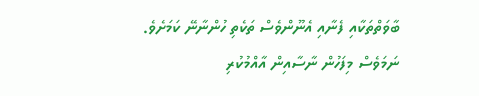ބާވަތްތަކާއި ފެނާއި އެނޫންވެސް ތަކެތި ހުންނާނޭ ކަމަށެވެ.
ނަމަވެސް މިފަހުން ނާސާއިން އާއްމުކުރި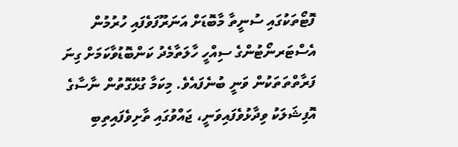ފޮޓޯތަކުގައި ސުނީތާ މާބޮޑަށް އަނަރޫފަވެފައި ހުރުމުން އެސްޓަރނޯޓުންގެ ސިއްހީ ހާލަތާމެދު ކަންބޮޑުވާކަމަށް ގިނަ ފަރާތްތަތަކުން ވަނީ ބުނެފައެވެ. މިކަމާ ގުޅޭގޮތުން ނާސާގެ އޮފިޝަލަކު ވިދާޅުވެފައިވަނީ، ޖައްވުގައި ތާށިވެފައިތިބި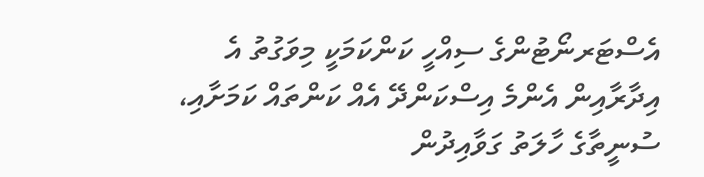އެސްޓަރނޯޓުންގެ ސިއްހީ ކަންކަމަކީ މިވަގުތު އެ އިދާރާއިން އެންމެ އިސްކަންދޭ އެއް ކަންތައް ކަމަށާއި، ސުނީތާގެ ހާލަތު ގަވާއިދުން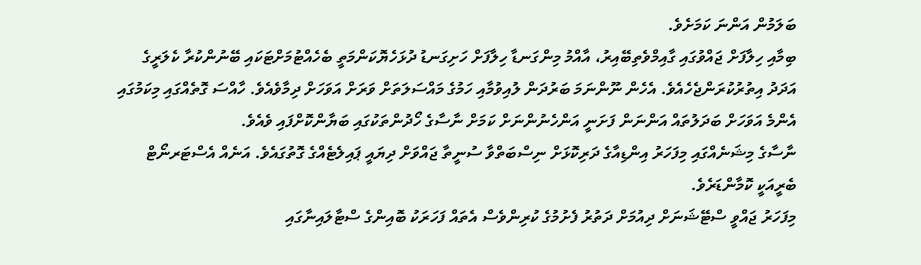ބަލަމުން އަންނަ ކަމަށެވެ.
ބިމާއި ހިލާފަށް ޖައްވުގައި ގާއިމްވެތިބޭއިރު، އާއްމު މިންގަނޑާ ހިލާފަށް ހަށިގަނޑު ދުޅަހެޔޮކަންމަތީ ބެހެއްޓުމަށްޓަކައި ބޭނުންކުރާ ކެލަރީގެ އަދަދު އިތުރުކުރަންޖެހެއެވެ. އެހެން ނޫންނަމަ ބަރުދަން ލުއިވުމާއި ހަމުގެ މައްސަލަތަށް ވަރަށް އަވަހަށް ދިމާވެއެވެ. ހާއްސަ ގޮތެއްގައި މިކަމުގައި އެންމެ އަވަހަށް ބަދަލުތައް އަންނަން ފަށަނީ އަންހެނުންނަށް ކަމަށް ނާސާގެ ހޯދުންތަކުގައި ބަޔާންކޮށްފައި ވެއެވެ.
ނާސާގެ މިޝަނެއްގައި މިފަހަރު އިންޑިއާގެ ދަރިކޮޅަށް ނިސްބަތްވާ ސުނީތާ ޖައްވަށް ދިޔައީ ޕައިލެޓެއްގެ ގޮތުގައެވެ. އަނެއް އެސްޓަރނޯޓް ބެރީއަކީ ކޮމާންޑަރެވެ.
މިފަހަރު ޖައްވީ ސްޓޭޝަނަށް ދިއުމަށް ދަތުރު ފެށުމުގެ ކުރިންވެސް އެތައް ފަހަރަކު ބޮއިންގެ ސްޓާލައިނާގައި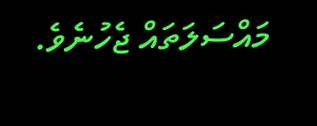މައްސަލަތައް ޖެހުނެވެ.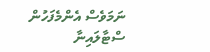ނަމަވެސް އެންމެފަހުން ސްޓާލައިނާ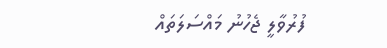ފުރުވާލީ ޖެހުނު މައްސަލަތައް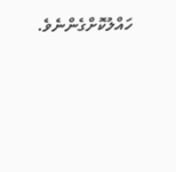ހައްލުކޮށްގެންނެވެ.